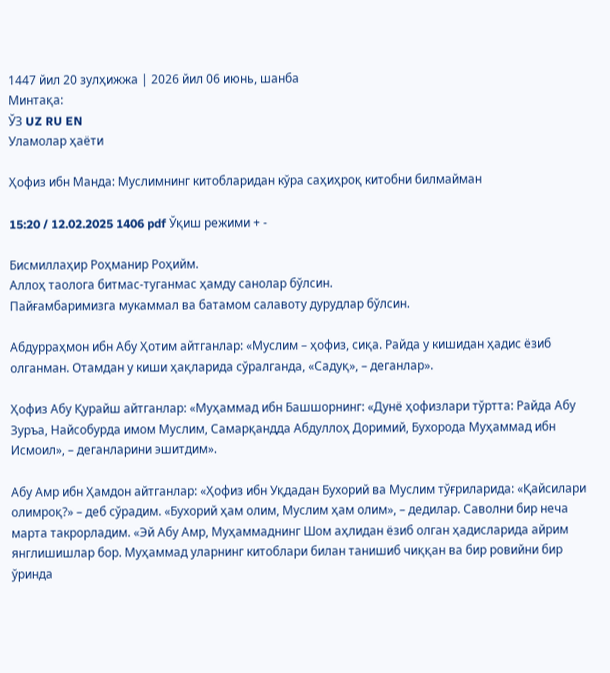1447 йил 20 зулҳижжа | 2026 йил 06 июнь, шанба
Минтақа:
ЎЗ UZ RU EN
Уламолар ҳаёти

Ҳофиз ибн Манда: Муслимнинг китобларидан кўра саҳиҳроқ китобни билмайман

15:20 / 12.02.2025 1406 pdf Ўқиш режими + -

Бисмиллаҳир Роҳманир Роҳийм.
Аллоҳ таолога битмас-туганмас ҳамду санолар бўлсин.
Пайғамбаримизга мукаммал ва батамом салавоту дурудлар бўлсин.

Абдурраҳмон ибн Абу Ҳотим айтганлар: «Муслим – ҳофиз, сиқа. Райда у кишидан ҳадис ёзиб олганман. Отамдан у киши ҳақларида сўралганда, «Садуқ», – деганлар».

Ҳофиз Абу Қурайш айтганлар: «Муҳаммад ибн Башшорнинг: «Дунё ҳофизлари тўртта: Райда Абу Зуръа, Найсобурда имом Муслим, Самарқандда Абдуллоҳ Доримий, Бухорода Муҳаммад ибн Исмоил», – деганларини эшитдим».

Абу Амр ибн Ҳамдон айтганлар: «Ҳофиз ибн Уқдадан Бухорий ва Муслим тўғриларида: «Қайсилари олимроқ?» – деб сўрадим. «Бухорий ҳам олим, Муслим ҳам олим», – дедилар. Саволни бир неча марта такрорладим. «Эй Абу Амр, Муҳаммаднинг Шом аҳлидан ёзиб олган ҳадисларида айрим янглишишлар бор. Муҳаммад уларнинг китоблари билан танишиб чиққан ва бир ровийни бир ўринда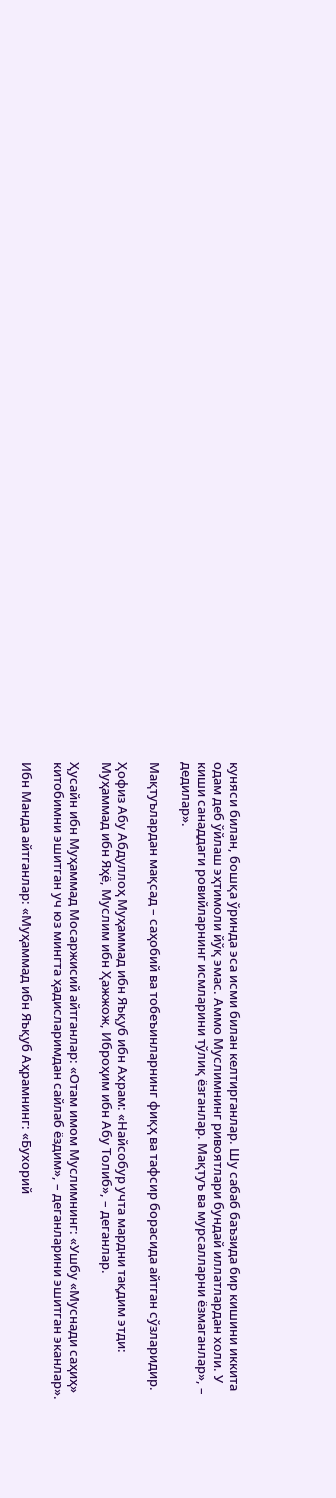куняси билан, бошқа ўринда эса исми билан келтирганлар. Шу сабаб баъзида бир кишини иккита одам деб ўйлаш эҳтимоли йўқ эмас. Аммо Муслимнинг ривоятлари бундай иллатлардан холи. У киши санаддаги ровийларнинг исмларини тўлиқ ёзганлар. Мақтуъ ва мурсалларни ёзмаганлар», – дедилар».

Мақтуълардан мақсад – саҳобий ва тобеъинларнинг фиқҳ ва тафсир борасида айтган сўзларидир.

Ҳофиз Абу Абдуллоҳ Муҳаммад ибн Яъқуб ибн Ахрам: «Найсобур учта мардни тақдим этди: Муҳаммад ибн Яҳё, Муслим ибн Ҳажжож, Иброҳим ибн Абу Толиб», – деганлар.

Ҳусайн ибн Муҳаммад Мосаржисий айтганлар: «Отам имом Муслимнинг: «Ушбу «Муснади саҳиҳ» китобимни эшитган уч юз мингта ҳадисларимдан сайлаб ёздим», – деганларини эшитган эканлар».

Ибн Манда айтганлар: «Муҳаммад ибн Яъқуб Аҳрамнинг: «Бухорий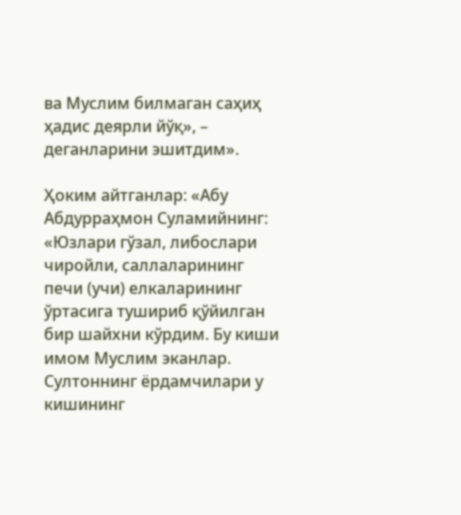ва Муслим билмаган саҳиҳ ҳадис деярли йўқ», – деганларини эшитдим».

Ҳоким айтганлар: «Абу Абдурраҳмон Суламийнинг: «Юзлари гўзал, либослари чиройли, саллаларининг печи (учи) елкаларининг ўртасига тушириб қўйилган бир шайхни кўрдим. Бу киши имом Муслим эканлар. Султоннинг ёрдамчилари у кишининг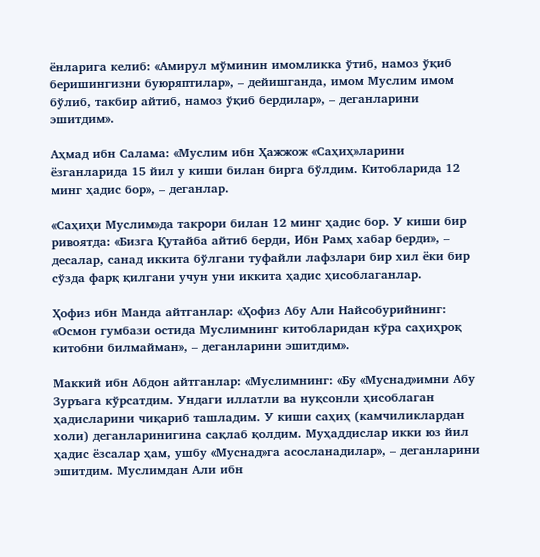ёнларига келиб: «Амирул мўминин имомликка ўтиб, намоз ўқиб беришингизни буюряптилар», – дейишганда, имом Муслим имом бўлиб, такбир айтиб, намоз ўқиб бердилар», – деганларини эшитдим».

Аҳмад ибн Салама: «Муслим ибн Ҳажжож «Саҳиҳ»ларини ёзганларида 15 йил у киши билан бирга бўлдим. Китобларида 12 минг ҳадис бор», – деганлар.

«Саҳиҳи Муслим»да такрори билан 12 минг ҳадис бор. У киши бир ривоятда: «Бизга Қутайба айтиб берди, Ибн Рамҳ хабар берди», – десалар, санад иккита бўлгани туфайли лафзлари бир хил ёки бир сўзда фарқ қилгани учун уни иккита ҳадис ҳисоблаганлар.

Ҳофиз ибн Манда айтганлар: «Ҳофиз Абу Али Найсобурийнинг: «Осмон гумбази остида Муслимнинг китобларидан кўра саҳиҳроқ китобни билмайман», – деганларини эшитдим».

Маккий ибн Абдон айтганлар: «Муслимнинг: «Бу «Муснад»имни Абу Зуръага кўрсатдим. Ундаги иллатли ва нуқсонли ҳисоблаган ҳадисларини чиқариб ташладим. У киши саҳиҳ (камчиликлардан холи) деганларинигина сақлаб қолдим. Муҳаддислар икки юз йил ҳадис ёзсалар ҳам, ушбу «Муснад»га асосланадилар», – деганларини эшитдим. Муслимдан Али ибн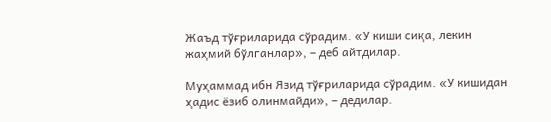Жаъд тўғриларида сўрадим. «У киши сиқа, лекин жаҳмий бўлганлар», – деб айтдилар.

Муҳаммад ибн Язид тўғриларида сўрадим. «У кишидан ҳадис ёзиб олинмайди», – дедилар.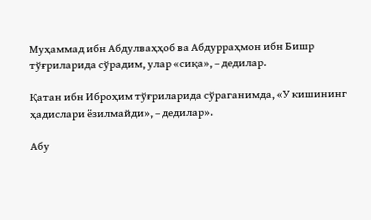Муҳаммад ибн Абдулваҳҳоб ва Абдурраҳмон ибн Бишр тўғриларида сўрадим, улар «сиқа», – дедилар.

Қатан ибн Иброҳим тўғриларида сўраганимда, «У кишининг ҳадислари ёзилмайди», – дедилар».

Абу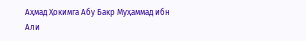Аҳмад Ҳокимга Абу Бакр Муҳаммад ибн Али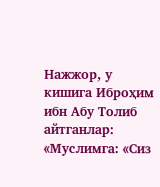Нажжор, у кишига Иброҳим ибн Абу Толиб айтганлар: «Муслимга: «Сиз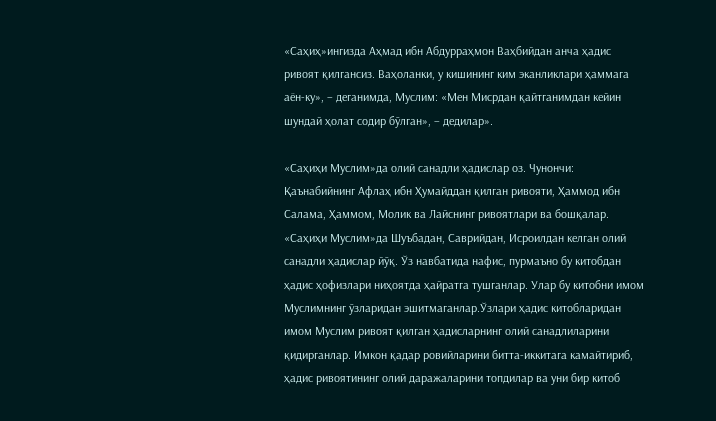«Саҳиҳ»ингизда Аҳмад ибн Абдурраҳмон Ваҳбийдан анча ҳадис ривоят қилгансиз. Ваҳоланки, у кишининг ким эканликлари ҳаммага аён-ку», – деганимда, Муслим: «Мен Мисрдан қайтганимдан кейин шундай ҳолат содир бўлган», – дедилар».

«Саҳиҳи Муслим»да олий санадли ҳадислар оз. Чунончи: Қаънабийнинг Афлаҳ ибн Ҳумайддан қилган ривояти, Ҳаммод ибн Салама, Ҳаммом, Молик ва Лайснинг ривоятлари ва бошқалар. «Саҳиҳи Муслим»да Шуъбадан, Саврийдан, Исроилдан келган олий санадли ҳадислар йўқ. Ўз навбатида нафис, пурмаъно бу китобдан ҳадис ҳофизлари ниҳоятда ҳайратга тушганлар. Улар бу китобни имом Муслимнинг ўзларидан эшитмаганлар.Ўзлари ҳадис китобларидан имом Муслим ривоят қилган ҳадисларнинг олий санадлиларини қидирганлар. Имкон қадар ровийларини битта-иккитага камайтириб, ҳадис ривоятининг олий даражаларини топдилар ва уни бир китоб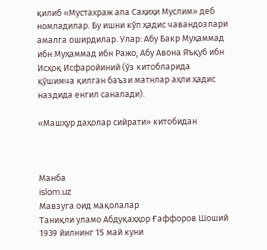қилиб «Мустахраж ала Саҳиҳи Муслим» деб номладилар. Бу ишни кўп ҳадис чавандозлари амалга оширдилар. Улар: Абу Бакр Муҳаммад ибн Муҳаммад ибн Ражо, Абу Авона Яъқуб ибн Исҳоқ Исфаройиний (ўз китобларида қўшимча қилган баъзи матнлар аҳли ҳадис наздида енгил саналади).

«Машҳур даҳолар сийрати» китобидан



Манба
islom.uz
Мавзуга оид мақолалар
Таниқли уламо Абдуқаҳҳор Ғаффоров Шоший 1939 йилнинг 15 май куни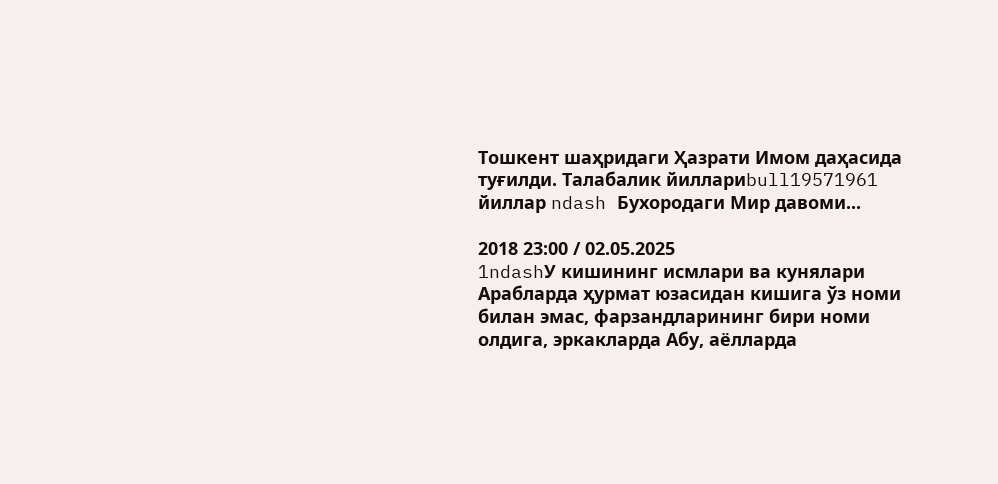Тошкент шаҳридаги Ҳазрати Имом даҳасида туғилди. Талабалик йиллариbull19571961 йиллар ndash Бухородаги Мир давоми...

2018 23:00 / 02.05.2025
1ndashУ кишининг исмлари ва кунялари Арабларда ҳурмат юзасидан кишига ўз номи билан эмас, фарзандларининг бири номи олдига, эркакларда Абу, аёлларда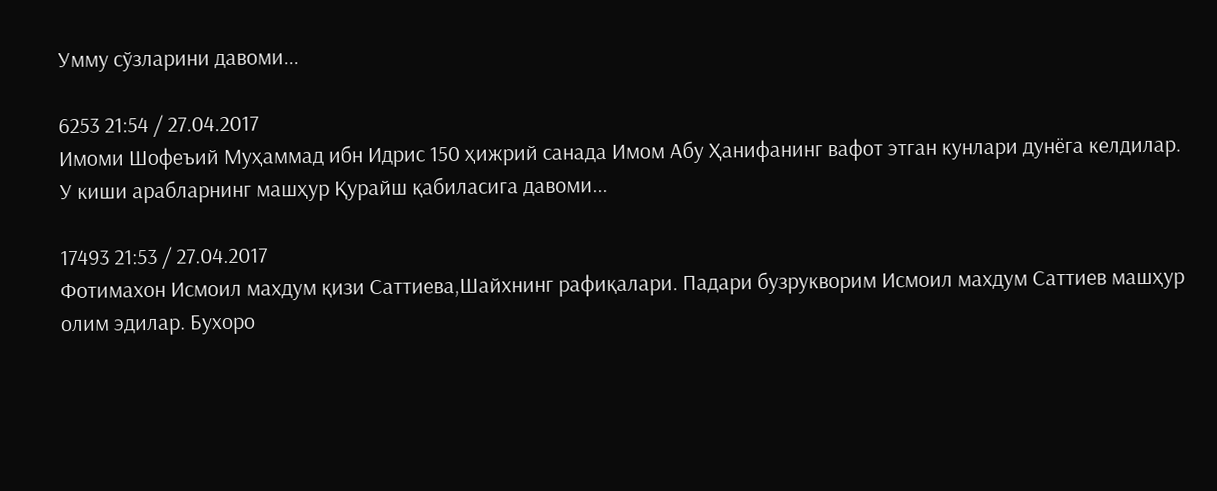Умму сўзларини давоми...

6253 21:54 / 27.04.2017
Имоми Шофеъий Муҳаммад ибн Идрис 150 ҳижрий санада Имом Абу Ҳанифанинг вафот этган кунлари дунёга келдилар. У киши арабларнинг машҳур Қурайш қабиласига давоми...

17493 21:53 / 27.04.2017
Фотимахон Исмоил махдум қизи Саттиева,Шайхнинг рафиқалари. Падари бузрукворим Исмоил махдум Саттиев машҳур олим эдилар. Бухоро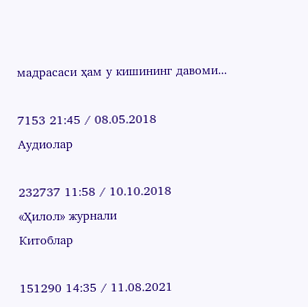мадрасаси ҳам у кишининг давоми...

7153 21:45 / 08.05.2018
Аудиолар

232737 11:58 / 10.10.2018
«Ҳилол» журнали
Китоблар

151290 14:35 / 11.08.2021